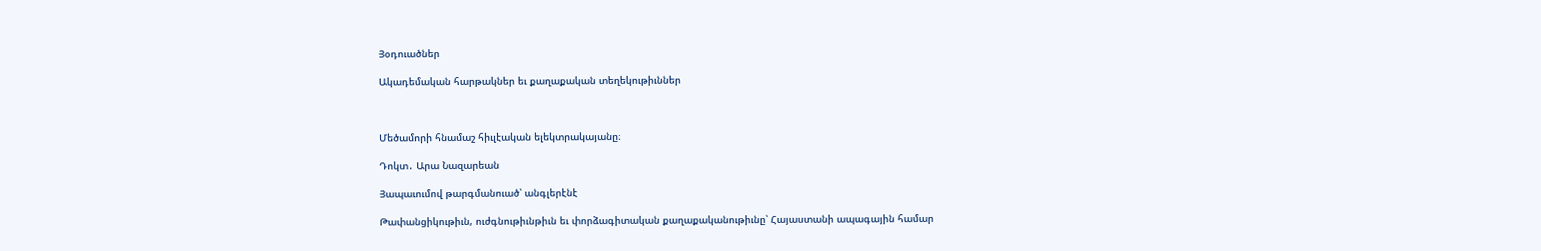Յօդուածներ

Ակադեմական հարթակներ եւ քաղաքական տեղեկութիւններ



Մեծամորի հնամաշ հիւլէական ելեկտրակայանը։

Դոկտ․ Արա Նազարեան

Յապաւումով թարգմանուած՝ անգլերէնէ

Թափանցիկութիւն, ուժգնութիւնթիւն եւ փորձագիտական քաղաքականութիւնը՝ Հայաստանի ապագային համար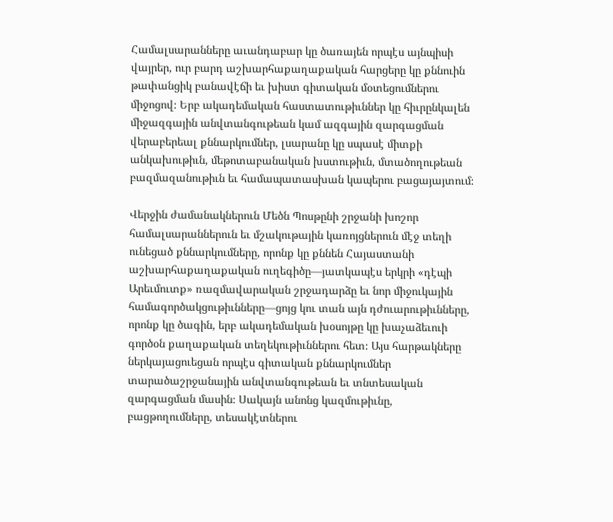Համալսարանները աւանդաբար կը ծառայեն որպէս այնպիսի վայրեր, ուր բարդ աշխարհաքաղաքական հարցերը կը քննուին թափանցիկ բանավէճի եւ խիստ գիտական մօտեցումներու միջոցով։ Երբ ակադեմական հաստատութիւններ կը հիւրընկալեն միջազգային անվտանգութեան կամ ազգային զարգացման վերաբերեալ քննարկումներ, լսարանը կը սպասէ միտքի անկախութիւն, մեթոտաբանական խստութիւն, մտածողութեան բազմազանութիւն եւ համապատասխան կապերու բացայայտում։

Վերջին ժամանակներուն Մեծն Պոսթընի շրջանի խոշոր համալսարաններուն եւ մշակութային կառոյցներուն մէջ տեղի ունեցած քննարկումները, որոնք կը քննեն Հայաստանի աշխարհաքաղաքական ուղեգիծը—յատկապէս երկրի «դէպի Արեւմուտք» ռազմավարական շրջադարձը եւ նոր միջուկային համագործակցութիւնները—ցոյց կու տան այն դժուարութիւնները, որոնք կը ծագին, երբ ակադեմական խօսոյթը կը խաչաձեւուի գործօն քաղաքական տեղեկութիւններու հետ։ Այս հարթակները ներկայացուեցան որպէս գիտական քննարկումներ տարածաշրջանային անվտանգութեան եւ տնտեսական զարգացման մասին։ Սակայն անոնց կազմութիւնը, բացթողումները, տեսակէտներու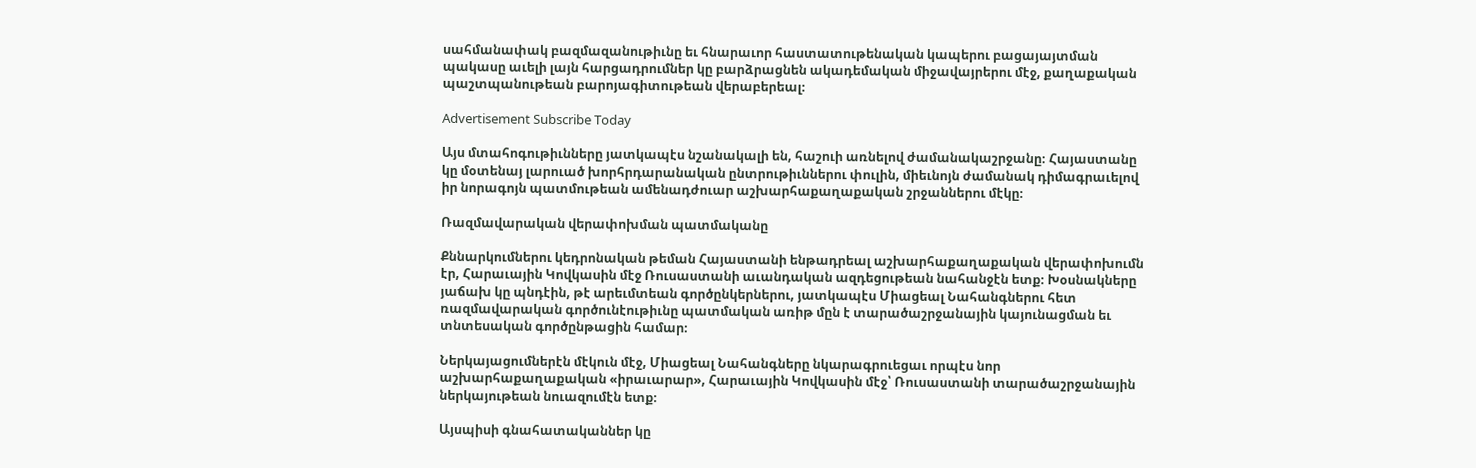սահմանափակ բազմազանութիւնը եւ հնարաւոր հաստատութենական կապերու բացայայտման պակասը աւելի լայն հարցադրումներ կը բարձրացնեն ակադեմական միջավայրերու մէջ, քաղաքական պաշտպանութեան բարոյագիտութեան վերաբերեալ։

Advertisement Subscribe Today

Այս մտահոգութիւնները յատկապէս նշանակալի են, հաշուի առնելով ժամանակաշրջանը։ Հայաստանը կը մօտենայ լարուած խորհրդարանական ընտրութիւններու փուլին, միեւնոյն ժամանակ դիմագրաւելով իր նորագոյն պատմութեան ամենադժուար աշխարհաքաղաքական շրջաններու մէկը։

Ռազմավարական վերափոխման պատմականը

Քննարկումներու կեդրոնական թեման Հայաստանի ենթադրեալ աշխարհաքաղաքական վերափոխումն էր, Հարաւային Կովկասին մէջ Ռուսաստանի աւանդական ազդեցութեան նահանջէն ետք։ Խօսնակները յաճախ կը պնդէին, թէ արեւմտեան գործընկերներու, յատկապէս Միացեալ Նահանգներու հետ ռազմավարական գործունէութիւնը պատմական առիթ մըն է տարածաշրջանային կայունացման եւ տնտեսական գործընթացին համար։

Ներկայացումներէն մէկուն մէջ, Միացեալ Նահանգները նկարագրուեցաւ որպէս նոր աշխարհաքաղաքական «իրաւարար», Հարաւային Կովկասին մէջ՝ Ռուսաստանի տարածաշրջանային ներկայութեան նուազումէն ետք։

Այսպիսի գնահատականներ կը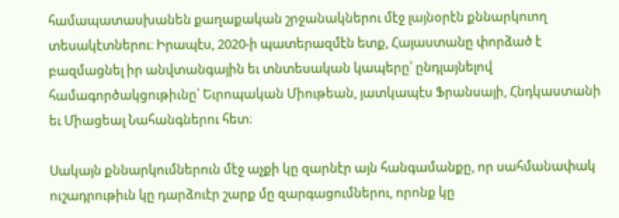համապատասխանեն քաղաքական շրջանակներու մէջ լայնօրէն քննարկուող տեսակէտներու։ Իրապէս, 2020-ի պատերազմէն ետք, Հայաստանը փորձած է բազմացնել իր անվտանգային եւ տնտեսական կապերը՝ ընդլայնելով համագործակցութիւնը՝ Եւրոպական Միութեան, յատկապէս Ֆրանսայի, Հնդկաստանի եւ Միացեալ Նահանգներու հետ։

Սակայն քննարկումներուն մէջ աչքի կը զարնէր այն հանգամանքը, որ սահմանափակ ուշադրութիւն կը դարձուէր շարք մը զարգացումներու, որոնք կը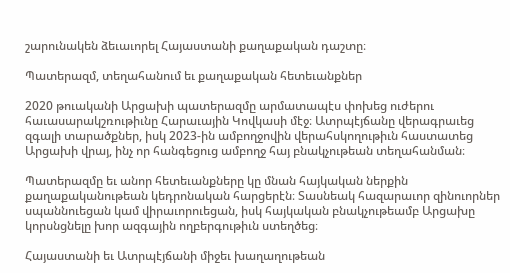շարունակեն ձեւաւորել Հայաստանի քաղաքական դաշտը։

Պատերազմ, տեղահանում եւ քաղաքական հետեւանքներ

2020 թուականի Արցախի պատերազմը արմատապէս փոխեց ուժերու հաւասարակշռութիւնը Հարաւային Կովկասի մէջ։ Ատրպէյճանը վերագրաւեց զգալի տարածքներ, իսկ 2023-ին ամբողջովին վերահսկողութիւն հաստատեց Արցախի վրայ, ինչ որ հանգեցուց ամբողջ հայ բնակչութեան տեղահանման։

Պատերազմը եւ անոր հետեւանքները կը մնան հայկական ներքին քաղաքականութեան կեդրոնական հարցերէն։ Տասնեակ հազարաւոր զինուորներ սպաննուեցան կամ վիրաւորուեցան, իսկ հայկական բնակչութեամբ Արցախը կորսնցնելը խոր ազգային ողբերգութիւն ստեղծեց։

Հայաստանի եւ Ատրպէյճանի միջեւ խաղաղութեան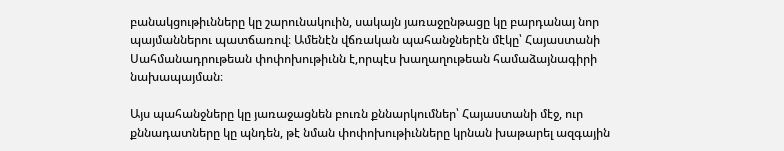բանակցութիւնները կը շարունակուին, սակայն յառաջընթացը կը բարդանայ նոր պայմաններու պատճառով։ Ամենէն վճռական պահանջներէն մէկը՝ Հայաստանի Սահմանադրութեան փոփոխութիւնն է,որպէս խաղաղութեան համաձայնագիրի նախապայման։

Այս պահանջները կը յառաջացնեն բուռն քննարկումներ՝ Հայաստանի մէջ, ուր քննադատները կը պնդեն, թէ նման փոփոխութիւնները կրնան խաթարել ազգային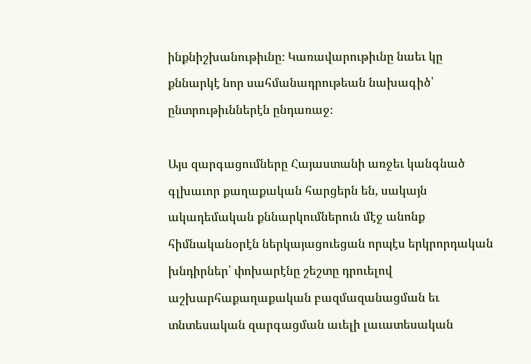ինքնիշխանութիւնը։ Կառավարութիւնը նաեւ կը քննարկէ նոր սահմանադրութեան նախագիծ՝ ընտրութիւններէն ընդառաջ։

Այս զարգացումները Հայաստանի առջեւ կանգնած գլխաւոր քաղաքական հարցերն են, սակայն ակադեմական քննարկումներուն մէջ անոնք հիմնականօրէն ներկայացուեցան որպէս երկրորդական խնդիրներ՝ փոխարէնը շեշտը դրուելով աշխարհաքաղաքական բազմազանացման եւ տնտեսական զարգացման աւելի լաւատեսական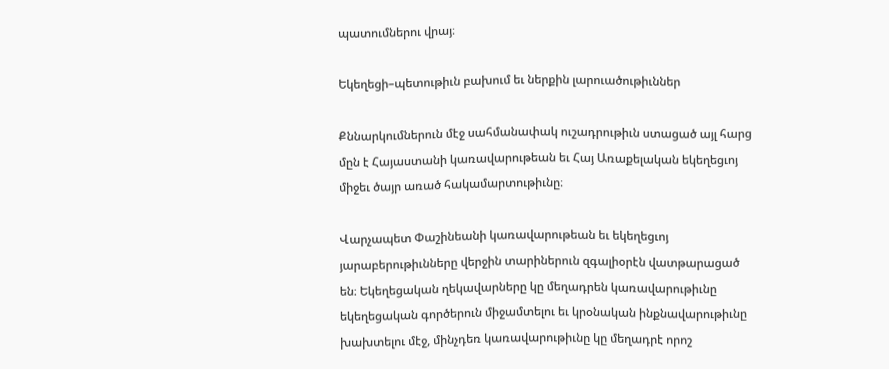պատումներու վրայ։

Եկեղեցի–պետութիւն բախում եւ ներքին լարուածութիւններ

Քննարկումներուն մէջ սահմանափակ ուշադրութիւն ստացած այլ հարց մըն է Հայաստանի կառավարութեան եւ Հայ Առաքելական եկեղեցւոյ միջեւ ծայր առած հակամարտութիւնը։

Վարչապետ Փաշինեանի կառավարութեան եւ եկեղեցւոյ յարաբերութիւնները վերջին տարիներուն զգալիօրէն վատթարացած են։ Եկեղեցական ղեկավարները կը մեղադրեն կառավարութիւնը եկեղեցական գործերուն միջամտելու եւ կրօնական ինքնավարութիւնը խախտելու մէջ, մինչդեռ կառավարութիւնը կը մեղադրէ որոշ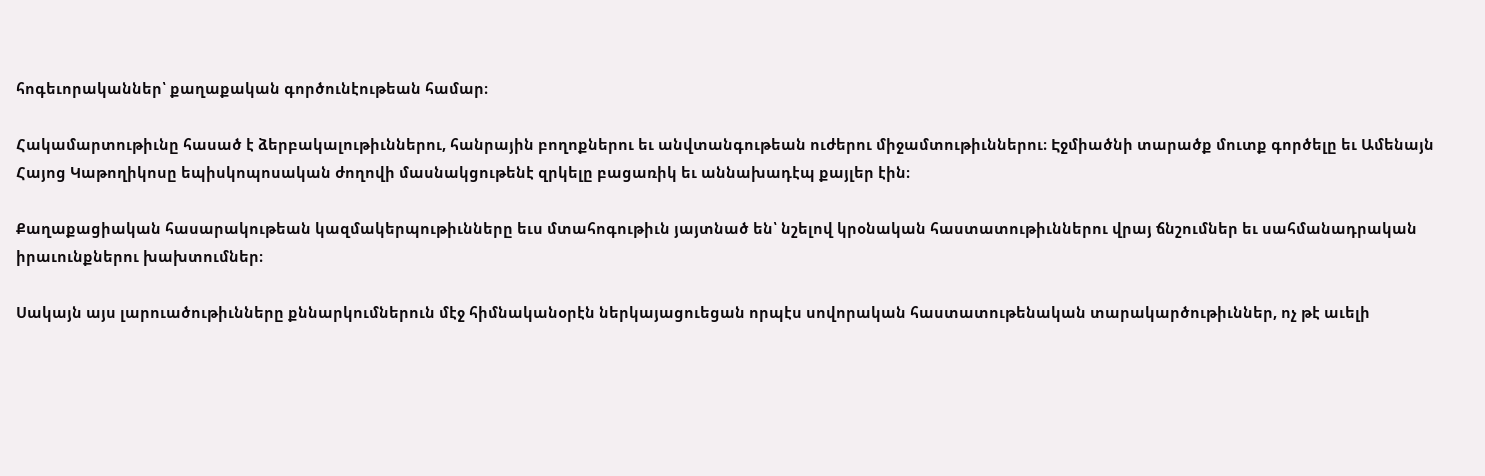հոգեւորականներ՝ քաղաքական գործունէութեան համար։

Հակամարտութիւնը հասած է ձերբակալութիւններու, հանրային բողոքներու եւ անվտանգութեան ուժերու միջամտութիւններու։ Էջմիածնի տարածք մուտք գործելը եւ Ամենայն Հայոց Կաթողիկոսը եպիսկոպոսական ժողովի մասնակցութենէ զրկելը բացառիկ եւ աննախադէպ քայլեր էին։

Քաղաքացիական հասարակութեան կազմակերպութիւնները եւս մտահոգութիւն յայտնած են՝ նշելով կրօնական հաստատութիւններու վրայ ճնշումներ եւ սահմանադրական իրաւունքներու խախտումներ։

Սակայն այս լարուածութիւնները քննարկումներուն մէջ հիմնականօրէն ներկայացուեցան որպէս սովորական հաստատութենական տարակարծութիւններ, ոչ թէ աւելի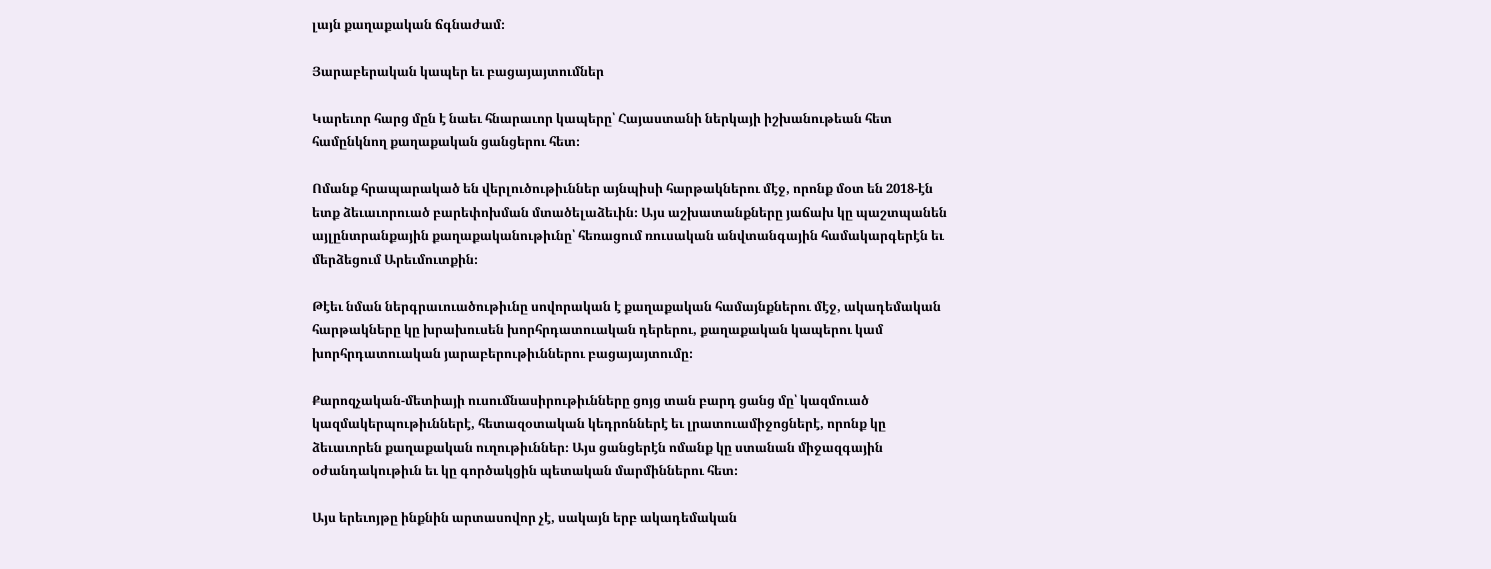լայն քաղաքական ճգնաժամ։

Յարաբերական կապեր եւ բացայայտումներ

Կարեւոր հարց մըն է նաեւ հնարաւոր կապերը՝ Հայաստանի ներկայի իշխանութեան հետ համընկնող քաղաքական ցանցերու հետ։

Ոմանք հրապարակած են վերլուծութիւններ այնպիսի հարթակներու մէջ, որոնք մօտ են 2018-էն ետք ձեւաւորուած բարեփոխման մտածելաձեւին։ Այս աշխատանքները յաճախ կը պաշտպանեն այլընտրանքային քաղաքականութիւնը՝ հեռացում ռուսական անվտանգային համակարգերէն եւ մերձեցում Արեւմուտքին։

Թէեւ նման ներգրաւուածութիւնը սովորական է քաղաքական համայնքներու մէջ, ակադեմական հարթակները կը խրախուսեն խորհրդատուական դերերու, քաղաքական կապերու կամ խորհրդատուական յարաբերութիւններու բացայայտումը։

Քարոզչական-մետիայի ուսումնասիրութիւնները ցոյց տան բարդ ցանց մը՝ կազմուած կազմակերպութիւններէ, հետազօտական կեդրոններէ եւ լրատուամիջոցներէ, որոնք կը ձեւաւորեն քաղաքական ուղութիւններ։ Այս ցանցերէն ոմանք կը ստանան միջազգային օժանդակութիւն եւ կը գործակցին պետական մարմիններու հետ։

Այս երեւոյթը ինքնին արտասովոր չէ, սակայն երբ ակադեմական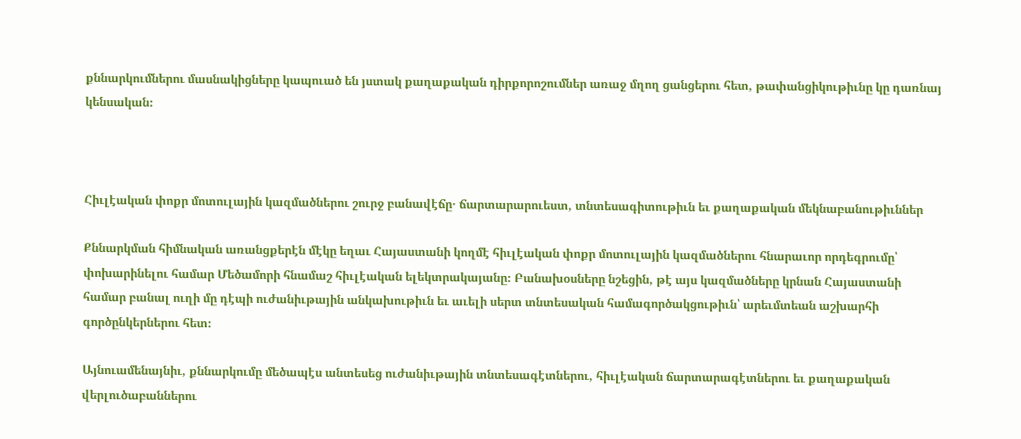քննարկումներու մասնակիցները կապուած են յստակ քաղաքական դիրքորոշումներ առաջ մղող ցանցերու հետ, թափանցիկութիւնը կը դառնայ կենսական։



Հիւլէական փոքր մոտուլային կազմածներու շուրջ բանավէճը․ ճարտարարուեստ, տնտեսագիտութիւն եւ քաղաքական մեկնաբանութիւններ

Քննարկման հիմնական առանցքերէն մէկը եղաւ Հայաստանի կողմէ հիւլէական փոքր մոտուլային կազմածներու հնարաւոր որդեգրումը՝ փոխարինելու համար Մեծամորի հնամաշ հիւլէական ելեկտրակայանը։ Բանախօսները նշեցին, թէ այս կազմածները կրնան Հայաստանի համար բանալ ուղի մը դէպի ուժանիւթային անկախութիւն եւ աւելի սերտ տնտեսական համագործակցութիւն՝ արեւմտեան աշխարհի գործընկերներու հետ։

Այնուամենայնիւ, քննարկումը մեծապէս անտեսեց ուժանիւթային տնտեսագէտներու, հիւլէական ճարտարագէտներու եւ քաղաքական վերլուծաբաններու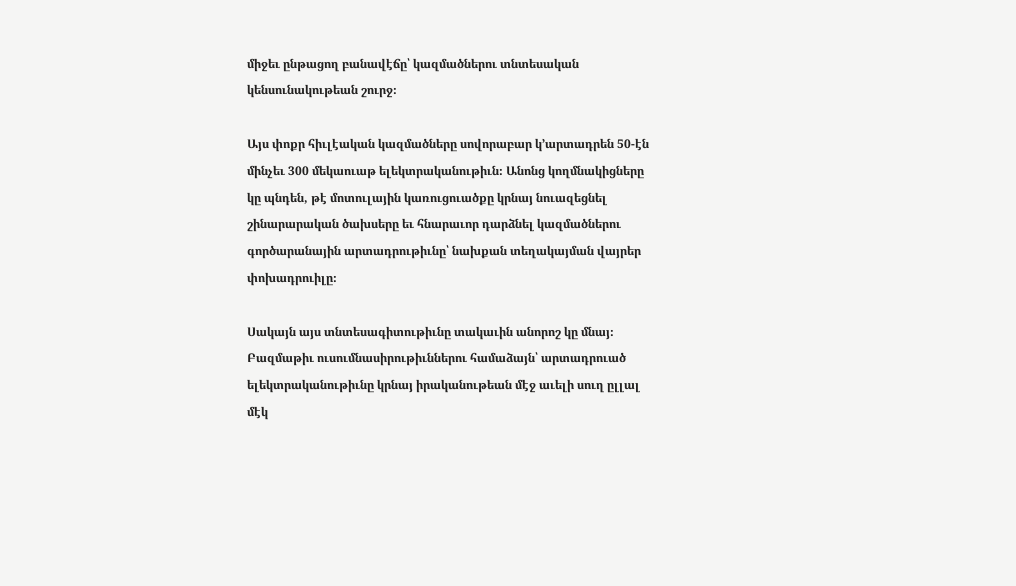միջեւ ընթացող բանավէճը՝ կազմածներու տնտեսական կենսունակութեան շուրջ։

Այս փոքր հիւլէական կազմածները սովորաբար կ՚արտադրեն 50-էն մինչեւ 300 մեկաուաթ ելեկտրականութիւն։ Անոնց կողմնակիցները կը պնդեն, թէ մոտուլային կառուցուածքը կրնայ նուազեցնել շինարարական ծախսերը եւ հնարաւոր դարձնել կազմածներու գործարանային արտադրութիւնը՝ նախքան տեղակայման վայրեր փոխադրուիլը։

Սակայն այս տնտեսագիտութիւնը տակաւին անորոշ կը մնայ։ Բազմաթիւ ուսումնասիրութիւններու համաձայն՝ արտադրուած ելեկտրականութիւնը կրնայ իրականութեան մէջ աւելի սուղ ըլլալ մէկ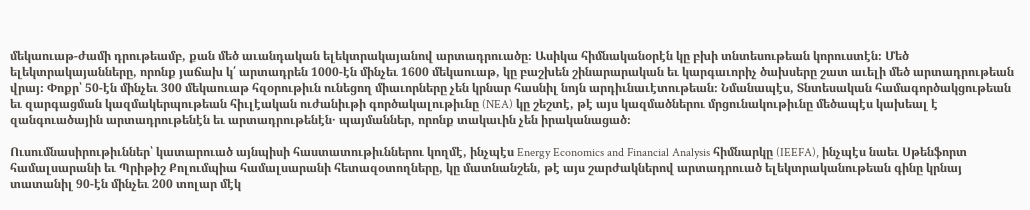մեկաուաթ-ժամի դրութեամբ, քան մեծ աւանդական ելեկտրակայանով արտադրուածը։ Ասիկա հիմնականօրէն կը բխի տնտեսութեան կորուստէն։ Մեծ ելեկտրակայանները, որոնք յաճախ կ՛ արտադրեն 1000-էն մինչեւ 1600 մեկաուաթ, կը բաշխեն շինարարական եւ կարգաւորիչ ծախսերը շատ աւելի մեծ արտադրութեան վրայ։ Փոքր՝ 50-էն մինչեւ 300 մեկաուաթ հզօրութիւն ունեցող միաւորները չեն կրնար հասնիլ նոյն արդիւնաւէտութեան։ Նմանապէս, Տնտեսական համագործակցութեան եւ զարգացման կազմակերպութեան հիւլէական ուժանիւթի գործակալութիւնը (NEA) կը շեշտէ, թէ այս կազմածներու մրցունակութիւնը մեծապէս կախեալ է զանգուածային արտադրութենէն եւ արտադրութենէն․ պայմաններ, որոնք տակաւին չեն իրականացած։

Ուսումնասիրութիւններ՝ կատարուած այնպիսի հաստատութիւններու կողմէ, ինչպէս Energy Economics and Financial Analysis հիմնարկը (IEEFA), ինչպէս նաեւ Սթենֆորտ համալսարանի եւ Պրիթիշ Քոլումպիա համալսարանի հետազօտողները, կը մատնանշեն, թէ այս շարժակներով արտադրուած ելեկտրականութեան գինը կրնայ տատանիլ 90-էն մինչեւ 200 տոլար մէկ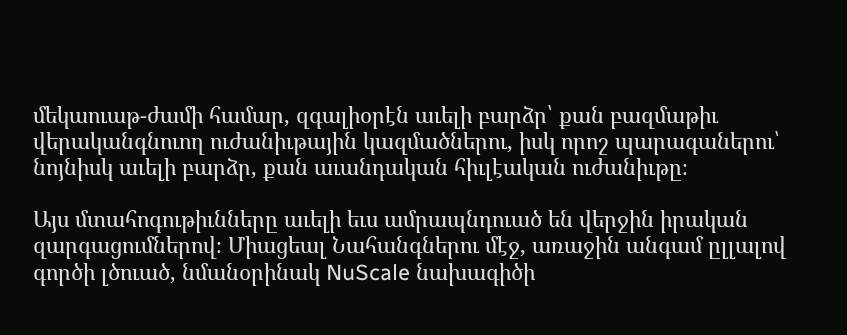մեկաուաթ-ժամի համար, զգալիօրէն աւելի բարձր՝ քան բազմաթիւ վերականգնուող ուժանիւթային կազմածներու, իսկ որոշ պարագաներու՝ նոյնիսկ աւելի բարձր, քան աւանդական հիւլէական ուժանիւթը։

Այս մտահոգութիւնները աւելի եւս ամրապնդուած են վերջին իրական զարգացումներով։ Միացեալ Նահանգներու մէջ, առաջին անգամ ըլլալով գործի լծուած, նմանօրինակ NuScale նախագիծի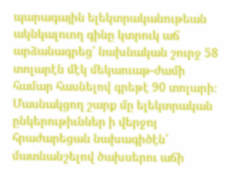պարագային ելեկտրականութեան ակնկալուող գինը կտրուկ աճ արձանագրեց՝ նախնական շուրջ 58 տոլարէն մէկ մեկաուաթ-ժամի համար հասնելով գրեթէ 90 տոլարի։ Մասնակցող շարք մը ելեկտրական ընկերութիւններ ի վերջոյ հրաժարեցան նախագիծէն՝ մատնանշելով ծախսերու աճի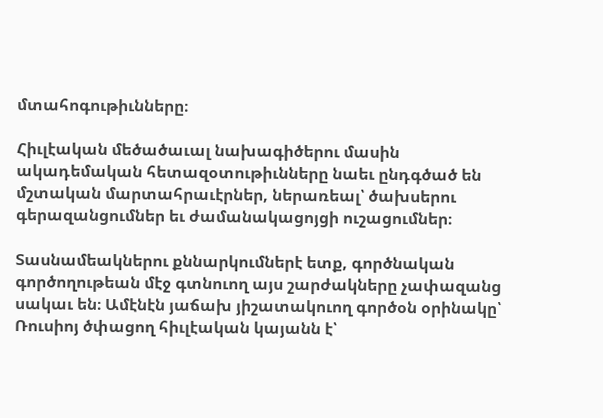մտահոգութիւնները։

Հիւլէական մեծածաւալ նախագիծերու մասին ակադեմական հետազօտութիւնները նաեւ ընդգծած են մշտական մարտահրաւէրներ, ներառեալ՝ ծախսերու գերազանցումներ եւ ժամանակացոյցի ուշացումներ։

Տասնամեակներու քննարկումներէ ետք, գործնական գործողութեան մէջ գտնուող այս շարժակները չափազանց սակաւ են։ Ամէնէն յաճախ յիշատակուող գործօն օրինակը՝ Ռուսիոյ ծփացող հիւլէական կայանն է՝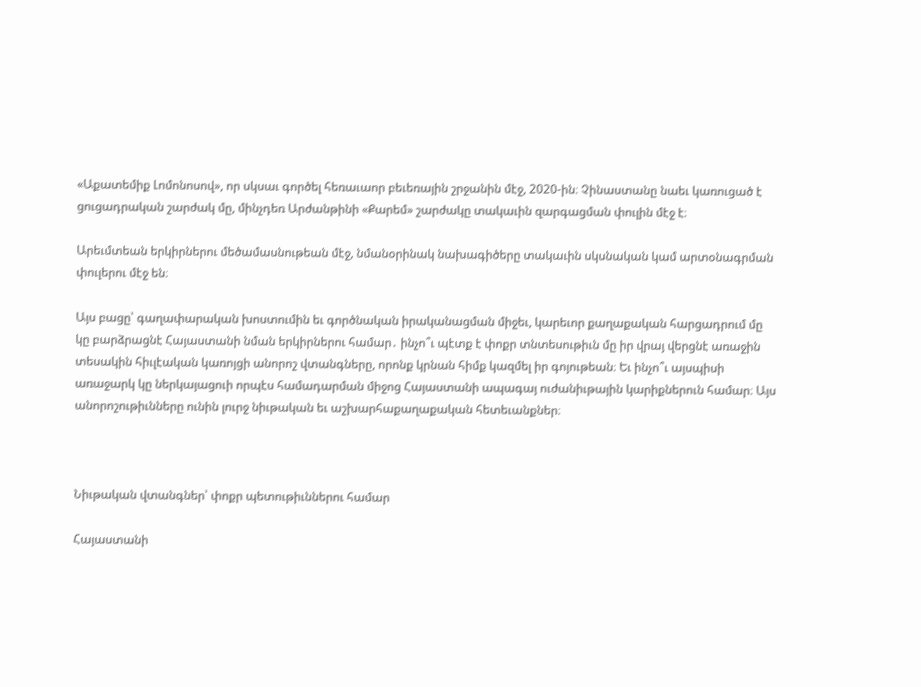«Աքատեմիք Լոմոնոսով», որ սկսաւ գործել հեռաւաոր բեւեռային շրջանին մէջ, 2020-ին։ Չինաստանը նաեւ կառուցած է ցուցադրական շարժակ մը, մինչդեռ Արժանթինի «Քարեմ» շարժակը տակաւին զարգացման փուլին մէջ է։

Արեւմտեան երկիրներու մեծամասնութեան մէջ, նմանօրինակ նախագիծերը տակաւին սկսնական կամ արտօնագրման փուլերու մէջ են։

Այս բացը՝ գաղափարական խոստումին եւ գործնական իրականացման միջեւ, կարեւոր քաղաքական հարցադրում մը կը բարձրացնէ Հայաստանի նման երկիրներու համար․ ինչո՞ւ պէտք է փոքր տնտեսութիւն մը իր վրայ վերցնէ առաջին տեսակին հիւլէական կառոյցի անորոշ վտանգները, որոնք կրնան հիմք կազմել իր գոյութեան։ Եւ ինչո՞ւ այսպիսի առաջարկ կը ներկայացուի որպէս համադարման միջոց Հայաստանի ապագայ ուժանիւթային կարիքներուն համար։ Այս անորոշութիւնները ունին լուրջ նիւթական եւ աշխարհաքաղաքական հետեւանքներ։



Նիւթական վտանգներ՝ փոքր պետութիւններու համար

Հայաստանի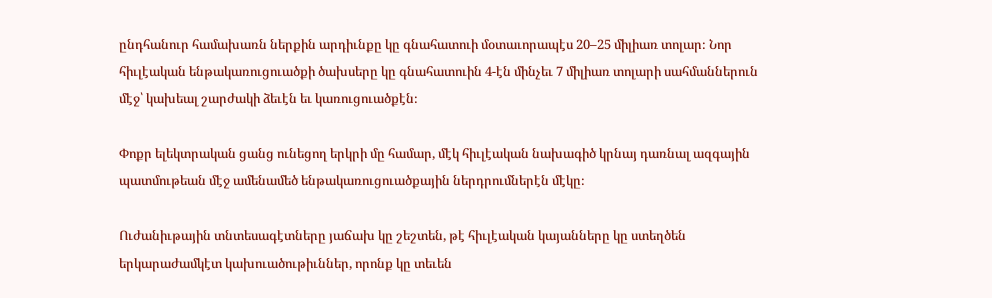ընդհանուր համախառն ներքին արդիւնքը կը գնահատուի մօտաւորապէս 20–25 միլիառ տոլար։ Նոր հիւլէական ենթակառուցուածքի ծախսերը կը գնահատուին 4-էն մինչեւ 7 միլիառ տոլարի սահմաններուն մէջ՝ կախեալ շարժակի ձեւէն եւ կառուցուածքէն։

Փոքր ելեկտրական ցանց ունեցող երկրի մը համար, մէկ հիւլէական նախագիծ կրնայ դառնալ ազգային պատմութեան մէջ ամենամեծ ենթակառուցուածքային ներդրումներէն մէկը։

Ուժանիւթային տնտեսագէտները յաճախ կը շեշտեն, թէ հիւլէական կայանները կը ստեղծեն երկարաժամկէտ կախուածութիւններ, որոնք կը տեւեն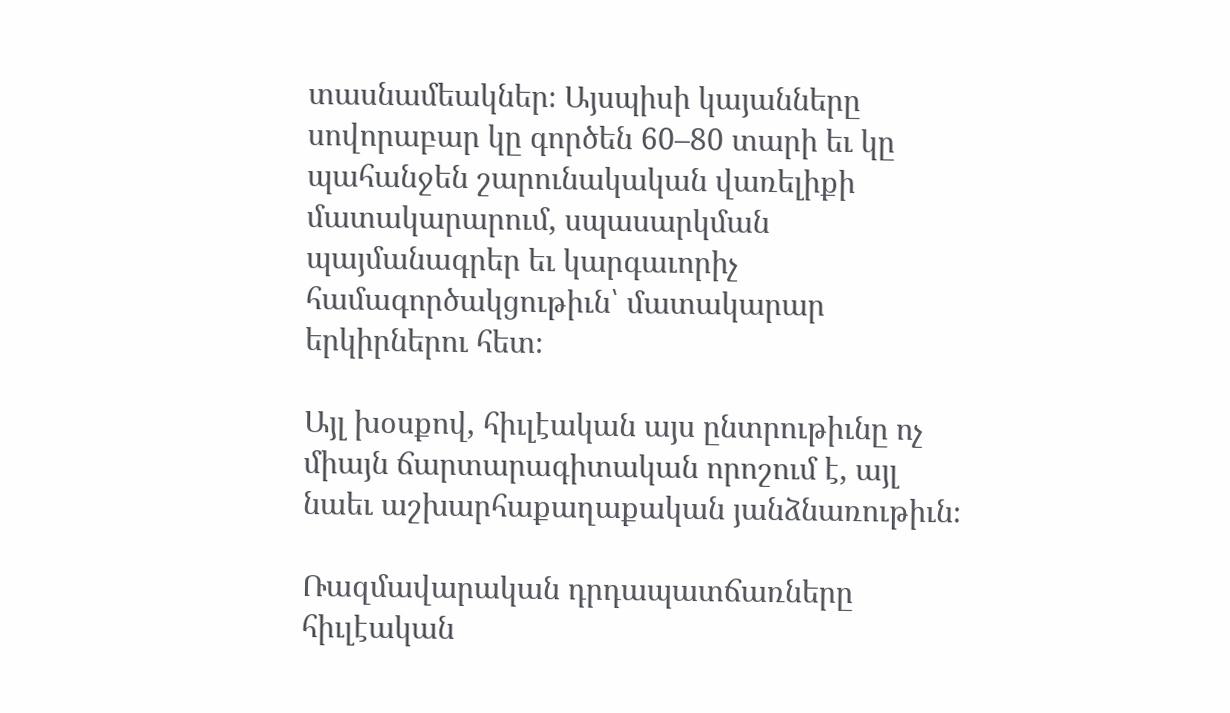տասնամեակներ։ Այսպիսի կայանները սովորաբար կը գործեն 60–80 տարի եւ կը պահանջեն շարունակական վառելիքի մատակարարում, սպասարկման պայմանագրեր եւ կարգաւորիչ համագործակցութիւն՝ մատակարար երկիրներու հետ։

Այլ խօսքով, հիւլէական այս ընտրութիւնը ոչ միայն ճարտարագիտական որոշում է, այլ նաեւ աշխարհաքաղաքական յանձնառութիւն։

Ռազմավարական դրդապատճառները հիւլէական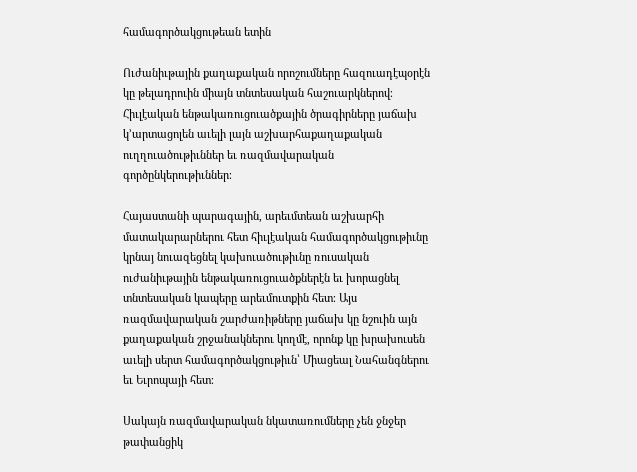համագործակցութեան ետին

Ուժանիւթային քաղաքական որոշումները հազուադէպօրէն կը թելադրուին միայն տնտեսական հաշուարկներով։ Հիւլէական ենթակառուցուածքային ծրագիրները յաճախ կ՚արտացոլեն աւելի լայն աշխարհաքաղաքական ուղղուածութիւններ եւ ռազմավարական գործընկերութիւններ։

Հայաստանի պարագային, արեւմտեան աշխարհի մատակարարներու հետ հիւլէական համագործակցութիւնը կրնայ նուազեցնել կախուածութիւնը ռուսական ուժանիւթային ենթակառուցուածքներէն եւ խորացնել տնտեսական կապերը արեւմուտքին հետ։ Այս ռազմավարական շարժառիթները յաճախ կը նշուին այն քաղաքական շրջանակներու կողմէ, որոնք կը խրախուսեն աւելի սերտ համագործակցութիւն՝ Միացեալ Նահանգներու եւ Եւրոպայի հետ։

Սակայն ռազմավարական նկատառումները չեն ջնջեր թափանցիկ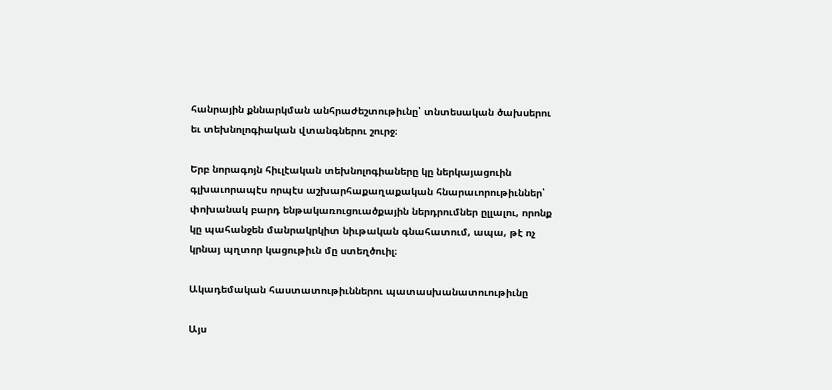հանրային քննարկման անհրաժեշտութիւնը՝ տնտեսական ծախսերու եւ տեխնոլոգիական վտանգներու շուրջ։

Երբ նորագոյն հիւլէական տեխնոլոգիաները կը ներկայացուին գլխաւորապէս որպէս աշխարհաքաղաքական հնարաւորութիւններ՝ փոխանակ բարդ ենթակառուցուածքային ներդրումներ ըլլալու, որոնք կը պահանջեն մանրակրկիտ նիւթական գնահատում, ապա, թէ ոչ կրնայ պղտոր կացութիւն մը ստեղծուիլ։

Ակադեմական հաստատութիւններու պատասխանատուութիւնը

Այս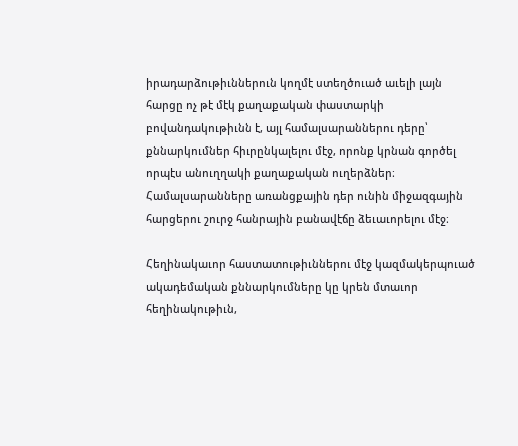իրադարձութիւններուն կողմէ ստեղծուած աւելի լայն հարցը ոչ թէ մէկ քաղաքական փաստարկի բովանդակութիւնն է, այլ համալսարաններու դերը՝ քննարկումներ հիւրընկալելու մէջ, որոնք կրնան գործել որպէս անուղղակի քաղաքական ուղերձներ։ Համալսարանները առանցքային դեր ունին միջազգային հարցերու շուրջ հանրային բանավէճը ձեւաւորելու մէջ։

Հեղինակաւոր հաստատութիւններու մէջ կազմակերպուած ակադեմական քննարկումները կը կրեն մտաւոր հեղինակութիւն,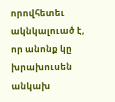որովհետեւ ակնկալուած է, որ անոնք կը խրախուսեն անկախ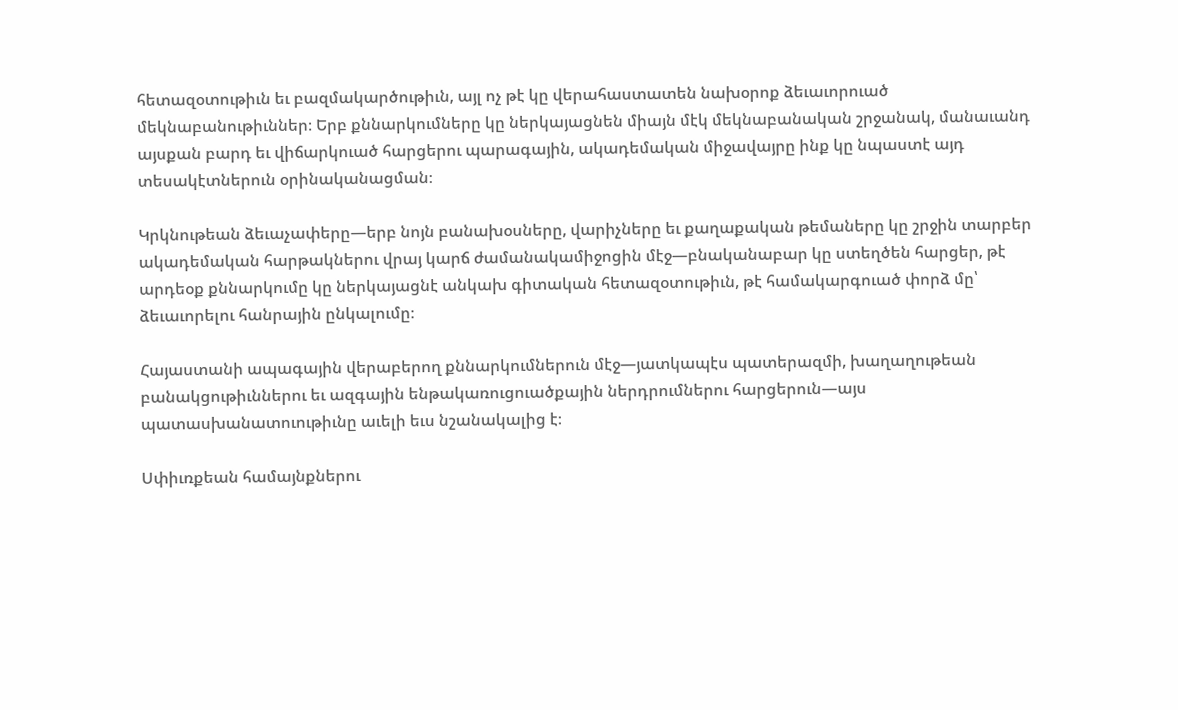հետազօտութիւն եւ բազմակարծութիւն, այլ ոչ թէ կը վերահաստատեն նախօրոք ձեւաւորուած մեկնաբանութիւններ։ Երբ քննարկումները կը ներկայացնեն միայն մէկ մեկնաբանական շրջանակ, մանաւանդ այսքան բարդ եւ վիճարկուած հարցերու պարագային, ակադեմական միջավայրը ինք կը նպաստէ այդ տեսակէտներուն օրինականացման։

Կրկնութեան ձեւաչափերը—երբ նոյն բանախօսները, վարիչները եւ քաղաքական թեմաները կը շրջին տարբեր ակադեմական հարթակներու վրայ կարճ ժամանակամիջոցին մէջ—բնականաբար կը ստեղծեն հարցեր, թէ արդեօք քննարկումը կը ներկայացնէ անկախ գիտական հետազօտութիւն, թէ համակարգուած փորձ մը՝ ձեւաւորելու հանրային ընկալումը։

Հայաստանի ապագային վերաբերող քննարկումներուն մէջ—յատկապէս պատերազմի, խաղաղութեան բանակցութիւններու եւ ազգային ենթակառուցուածքային ներդրումներու հարցերուն—այս պատասխանատուութիւնը աւելի եւս նշանակալից է։

Սփիւռքեան համայնքներու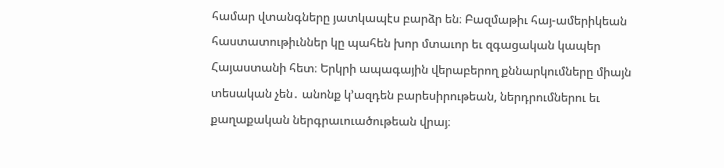համար վտանգները յատկապէս բարձր են։ Բազմաթիւ հայ-ամերիկեան հաստատութիւններ կը պահեն խոր մտաւոր եւ զգացական կապեր Հայաստանի հետ։ Երկրի ապագային վերաբերող քննարկումները միայն տեսական չեն․ անոնք կ՚ազդեն բարեսիրութեան, ներդրումներու եւ քաղաքական ներգրաւուածութեան վրայ։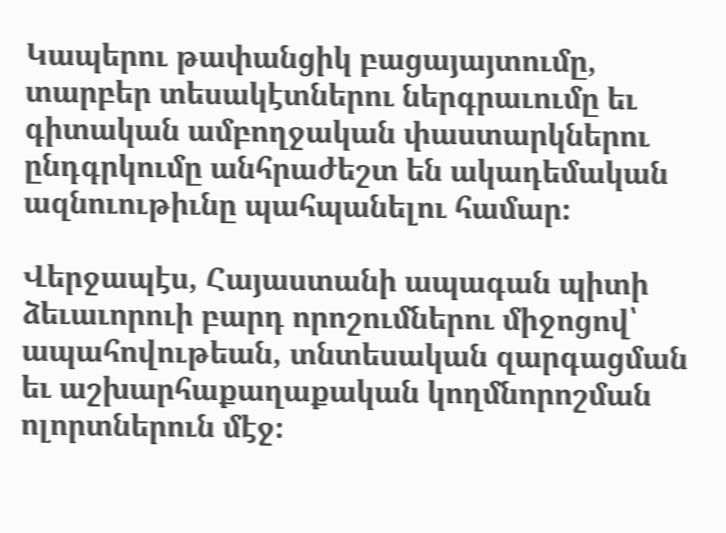Կապերու թափանցիկ բացայայտումը, տարբեր տեսակէտներու ներգրաւումը եւ գիտական ամբողջական փաստարկներու ընդգրկումը անհրաժեշտ են ակադեմական ազնուութիւնը պահպանելու համար։

Վերջապէս, Հայաստանի ապագան պիտի ձեւաւորուի բարդ որոշումներու միջոցով՝ ապահովութեան, տնտեսական զարգացման եւ աշխարհաքաղաքական կողմնորոշման ոլորտներուն մէջ։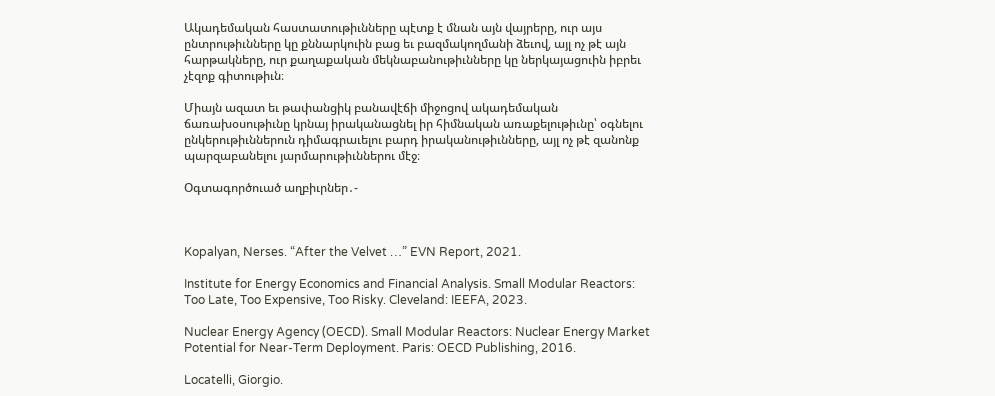Ակադեմական հաստատութիւնները պէտք է մնան այն վայրերը, ուր այս ընտրութիւնները կը քննարկուին բաց եւ բազմակողմանի ձեւով, այլ ոչ թէ այն հարթակները, ուր քաղաքական մեկնաբանութիւնները կը ներկայացուին իբրեւ չէզոք գիտութիւն։

Միայն ազատ եւ թափանցիկ բանավէճի միջոցով ակադեմական ճառախօսութիւնը կրնայ իրականացնել իր հիմնական առաքելութիւնը՝ օգնելու ընկերութիւններուն դիմագրաւելու բարդ իրականութիւնները, այլ ոչ թէ զանոնք պարզաբանելու յարմարութիւններու մէջ։

Օգտագործուած աղբիւրներ․-



Kopalyan, Nerses. “After the Velvet …” EVN Report, 2021.

Institute for Energy Economics and Financial Analysis. Small Modular Reactors: Too Late, Too Expensive, Too Risky. Cleveland: IEEFA, 2023.

Nuclear Energy Agency (OECD). Small Modular Reactors: Nuclear Energy Market Potential for Near-Term Deployment. Paris: OECD Publishing, 2016.

Locatelli, Giorgio.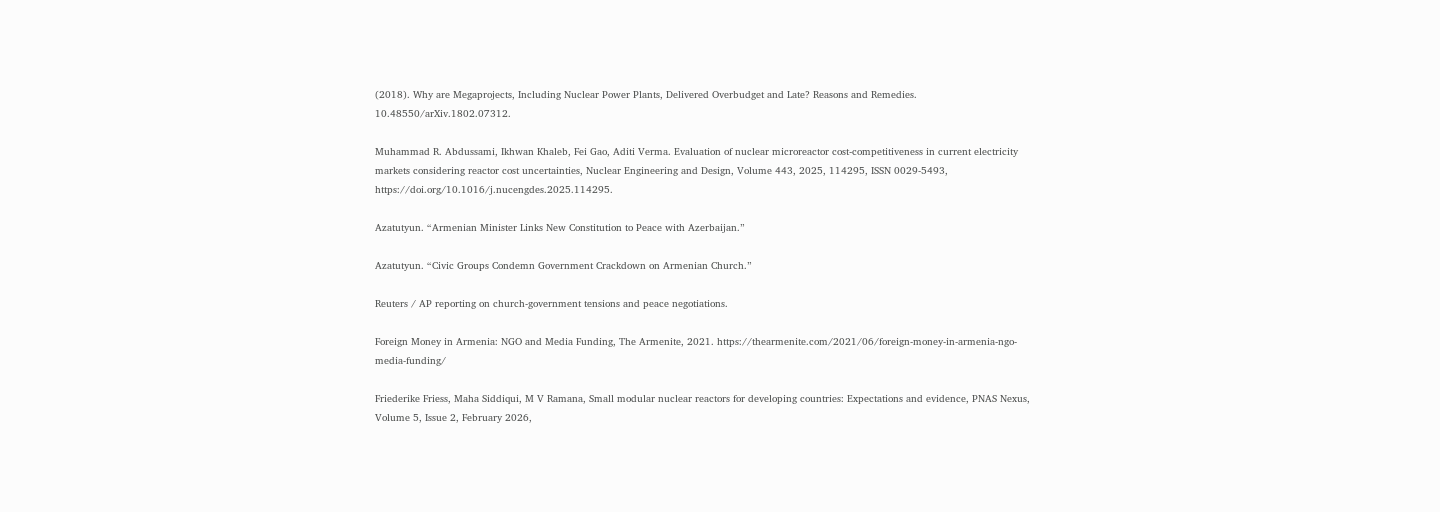(2018). Why are Megaprojects, Including Nuclear Power Plants, Delivered Overbudget and Late? Reasons and Remedies. 10.48550/arXiv.1802.07312.

Muhammad R. Abdussami, Ikhwan Khaleb, Fei Gao, Aditi Verma. Evaluation of nuclear microreactor cost-competitiveness in current electricity markets considering reactor cost uncertainties, Nuclear Engineering and Design, Volume 443, 2025, 114295, ISSN 0029-5493, https://doi.org/10.1016/j.nucengdes.2025.114295.

Azatutyun. “Armenian Minister Links New Constitution to Peace with Azerbaijan.”

Azatutyun. “Civic Groups Condemn Government Crackdown on Armenian Church.”

Reuters / AP reporting on church-government tensions and peace negotiations.

Foreign Money in Armenia: NGO and Media Funding, The Armenite, 2021. https://thearmenite.com/2021/06/foreign-money-in-armenia-ngo-media-funding/

Friederike Friess, Maha Siddiqui, M V Ramana, Small modular nuclear reactors for developing countries: Expectations and evidence, PNAS Nexus, Volume 5, Issue 2, February 2026,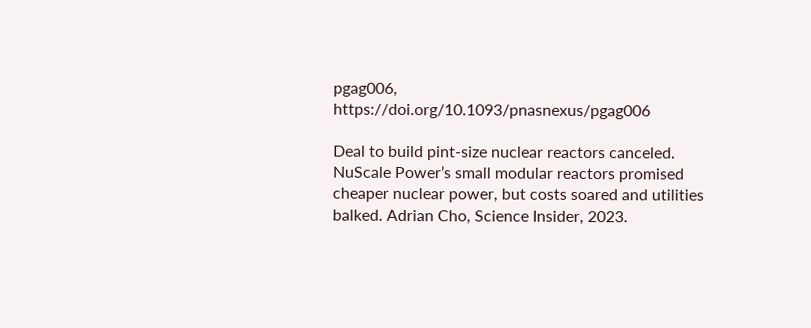pgag006, https://doi.org/10.1093/pnasnexus/pgag006

Deal to build pint-size nuclear reactors canceled. NuScale Power’s small modular reactors promised cheaper nuclear power, but costs soared and utilities balked. Adrian Cho, Science Insider, 2023.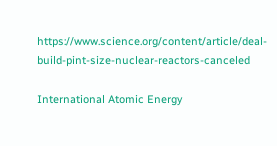https://www.science.org/content/article/deal-build-pint-size-nuclear-reactors-canceled

International Atomic Energy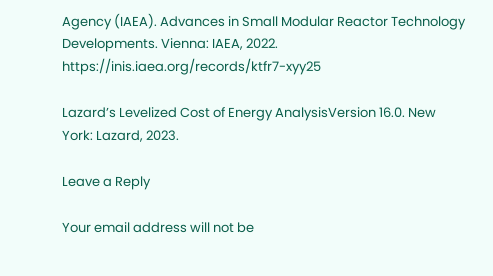Agency (IAEA). Advances in Small Modular Reactor Technology Developments. Vienna: IAEA, 2022. https://inis.iaea.org/records/ktfr7-xyy25

Lazard’s Levelized Cost of Energy AnalysisVersion 16.0. New York: Lazard, 2023.

Leave a Reply

Your email address will not be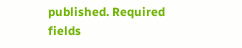published. Required fields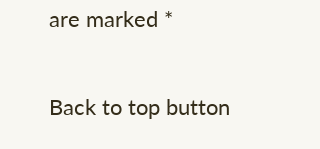are marked *

Back to top button